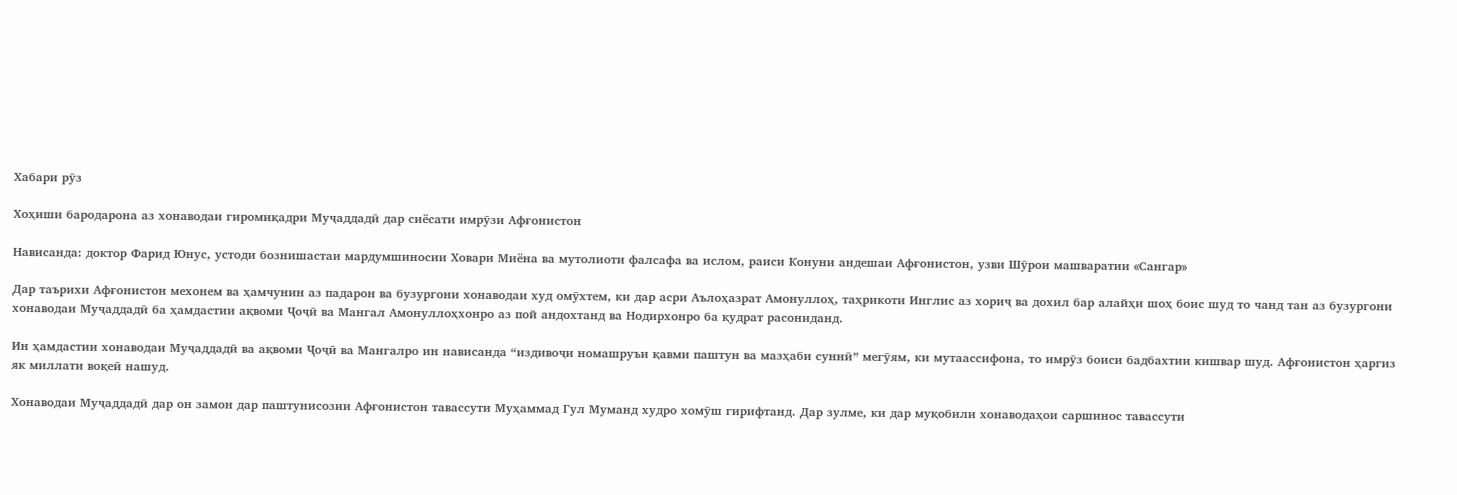Хабари рӯз

Хоҳиши бародарона аз хонаводаи гиромиқадри Муҷаддадӣ дар сиёсати имрӯзи Афғонистон

Нависанда: доктор Фарид Юнус, устоди бознишастаи мардумшиносии Ховари Миёна ва мутолиоти фалсафа ва ислом, раиси Конуни андешаи Афғонистон, узви Шӯрои машваратии «Сангар»

Дар таърихи Афғонистон мехонем ва ҳамчунин аз падарон ва бузургони хонаводаи худ омӯхтем, ки дар асри Аълоҳазрат Амонуллоҳ, таҳрикоти Инглис аз хориҷ ва дохил бар алайҳи шоҳ боис шуд то чанд тан аз бузургони хонаводаи Муҷаддадӣ ба ҳамдастии ақвоми Ҷоҷӣ ва Мангал Амонуллоҳхонро аз пой андохтанд ва Нодирхонро ба қудрат расониданд.

Ин ҳамдастии хонаводаи Муҷаддадӣ ва ақвоми Ҷоҷӣ ва Мангалро ин нависанда “издивоҷи номашруъи қавми паштун ва мазҳаби суннӣ” мегӯям, ки мутаассифона, то имрӯз боиси бадбахтии кишвар шуд. Афғонистон ҳаргиз як миллати воқеӣ нашуд.

Хонаводаи Муҷаддадӣ дар он замон дар паштунисозии Афғонистон тавассути Муҳаммад Гул Муманд худро хомӯш гирифтанд. Дар зулме, ки дар муқобили хонаводаҳои саршинос тавассути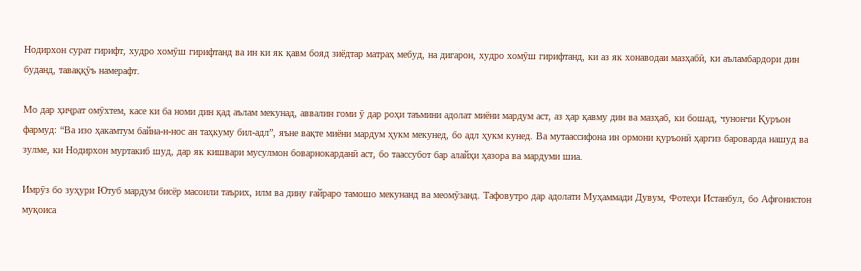Нодирхон сурат гирифт, худро хомӯш гирифтанд ва ин ки як қавм бояд зиёдтар матраҳ мебуд, на дигарон, худро хомӯш гирифтанд, ки аз як хонаводаи мазҳабӣ, ки аъламбардори дин буданд, таваққӯъ намерафт.

Мо дар ҳиҷрат омӯхтем, касе ки ба номи дин қад аълам мекунад, аввалин гоми ӯ дар роҳи таъмини адолат миёни мардум аст, аз ҳар қавму дин ва мазҳаб, ки бошад, чунончи Қуръон фармуд: “Ва изо ҳакамтум байна-н-нос ан таҳкуму бил-адл”, яъне вақте миёни мардум ҳукм мекунед, бо адл ҳукм кунед. Ва мутаассифона ин ормони қуръонӣ ҳаргиз бароварда нашуд ва зулме, ки Нодирхон муртакиб шуд, дар як кишвари мусулмон боварнокарданӣ аст, бо таассубот бар алайҳи ҳазора ва мардуми шиа.

Имрӯз бо зуҳури Ютуб мардум бисёр масоили таърих, илм ва дину ғайраро тамошо мекунанд ва меомӯзанд. Тафовутро дар адолати Муҳаммади Дувум, Фотеҳи Истанбул, бо Афғонистон муқоиса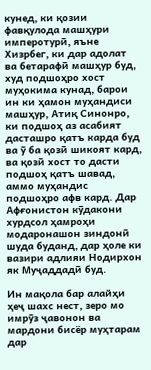кунед, ки қозии фавқулода машҳури имперотурӣ, яъне Хизрбег, ки дар адолат ва бетарафӣ машҳур буд, худ подшоҳро хост муҳокима кунад, барои ин ки ҳамон муҳандиси машҳур, Атиқ Синонро, ки подшоҳ аз асабият дасташро қатъ карда буд ва ӯ ба қозӣ шикоят кард, ва қозӣ хост то дасти подшоҳ қатъ шавад, аммо муҳандис подшоҳро афв кард. Дар Афғонистон кӯдакони хурдсол ҳамроҳи модаронашон зиндонӣ шуда буданд, дар ҳоле ки вазири адлияи Нодирхон як Муҷаддадӣ буд.

Ин мақола бар алайҳи ҳеҷ шахс нест, зеро мо имрӯз ҷавонон ва мардони бисёр муҳтарам дар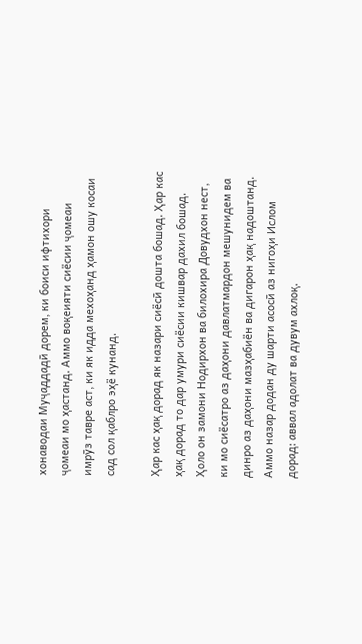хонаводаи Муҷаддадӣ дорем, ки боиси ифтихори ҷомеаи мо ҳастанд. Аммо воқеияти сиёсии ҷомеаи имрӯз тавре аст, ки як идда мехоҳанд ҳамон ошу косаи сад сол қаблро эҳё кунанд.

Ҳар кас ҳақ дорад як назари сиёсӣ дошта бошад. Ҳар кас ҳақ дорад то дар умури сиёсии кишвар дахил бошад. Ҳоло он замони Нодирхон ва билохира Довудхон нест, ки мо сиёсатро аз даҳони давлатмардон мешунидем ва динро аз даҳони мазҳабиён ва дигарон ҳақ надоштанд. Аммо назар додан ду шарти асосӣ аз нигоҳи Ислом дорад: аввал адолат ва дувум ахлоқ.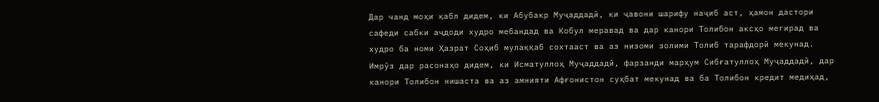Дар чанд моҳи қабл дидем, ки Абубакр Муҷаддадӣ, ки ҷавони шарифу наҷиб аст, ҳамон дастори сафеди сабки аҷдоди худро мебандад ва Кобул меравад ва дар канори Толибон аксҳо мегирад ва худро ба номи Ҳазрат Соҳиб мулаққаб сохтааст ва аз низоми золими Толиб тарафдорӣ мекунад. Имрӯз дар расонаҳо дидем, ки Исматуллоҳ Муҷаддадӣ, фарзанди марҳум Сибғатуллоҳ Муҷаддадӣ, дар канори Толибон нишаста ва аз амнияти Афғонистон суҳбат мекунад ва ба Толибон кредит медиҳад,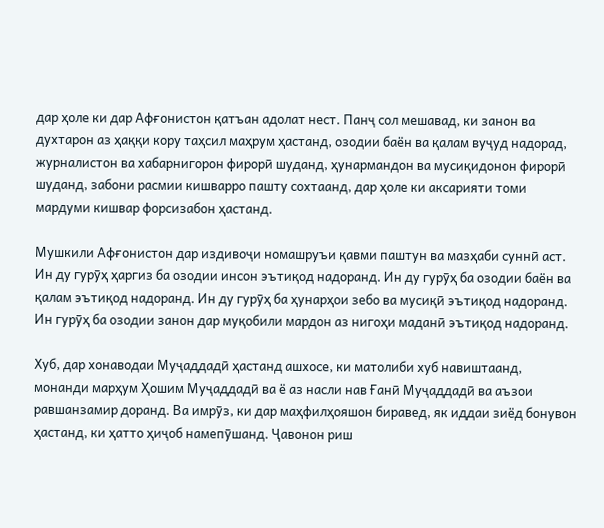дар ҳоле ки дар Афғонистон қатъан адолат нест. Панҷ сол мешавад, ки занон ва духтарон аз ҳаққи кору таҳсил маҳрум ҳастанд, озодии баён ва қалам вуҷуд надорад, журналистон ва хабарнигорон фирорӣ шуданд, ҳунармандон ва мусиқидонон фирорӣ шуданд, забони расмии кишварро пашту сохтаанд, дар ҳоле ки аксарияти томи мардуми кишвар форсизабон ҳастанд.

Мушкили Афғонистон дар издивоҷи номашруъи қавми паштун ва мазҳаби суннӣ аст. Ин ду гурӯҳ ҳаргиз ба озодии инсон эътиқод надоранд. Ин ду гурӯҳ ба озодии баён ва қалам эътиқод надоранд. Ин ду гурӯҳ ба ҳунарҳои зебо ва мусиқӣ эътиқод надоранд. Ин гурӯҳ ба озодии занон дар муқобили мардон аз нигоҳи маданӣ эътиқод надоранд.

Хуб, дар хонаводаи Муҷаддадӣ ҳастанд ашхосе, ки матолиби хуб навиштаанд, монанди марҳум Ҳошим Муҷаддадӣ ва ё аз насли нав Ғанӣ Муҷаддадӣ ва аъзои равшанзамир доранд. Ва имрӯз, ки дар маҳфилҳояшон биравед, як иддаи зиёд бонувон ҳастанд, ки ҳатто ҳиҷоб намепӯшанд. Ҷавонон риш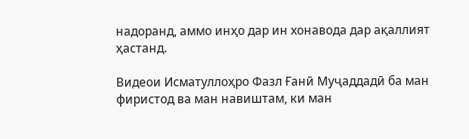надоранд, аммо инҳо дар ин хонавода дар ақаллият ҳастанд.

Видеои Исматуллоҳро Фазл Ғанӣ Муҷаддадӣ ба ман фиристод ва ман навиштам, ки ман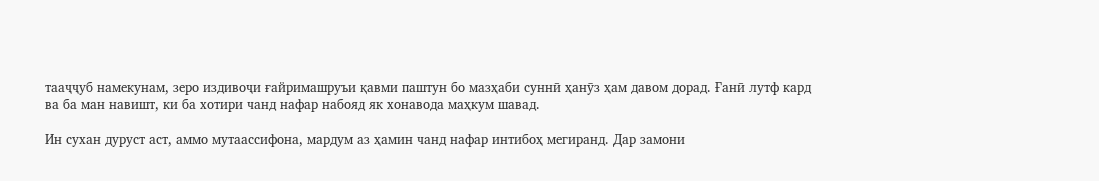тааҷҷуб намекунам, зеро издивоҷи ғайримашруъи қавми паштун бо мазҳаби суннӣ ҳанӯз ҳам давом дорад. Ғанӣ лутф кард ва ба ман навишт, ки ба хотири чанд нафар набояд як хонавода маҳкум шавад.

Ин сухан дуруст аст, аммо мутаассифона, мардум аз ҳамин чанд нафар интибоҳ мегиранд. Дар замони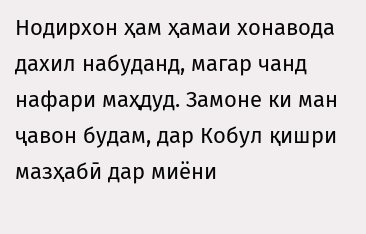Нодирхон ҳам ҳамаи хонавода дахил набуданд, магар чанд нафари маҳдуд. Замоне ки ман ҷавон будам, дар Кобул қишри мазҳабӣ дар миёни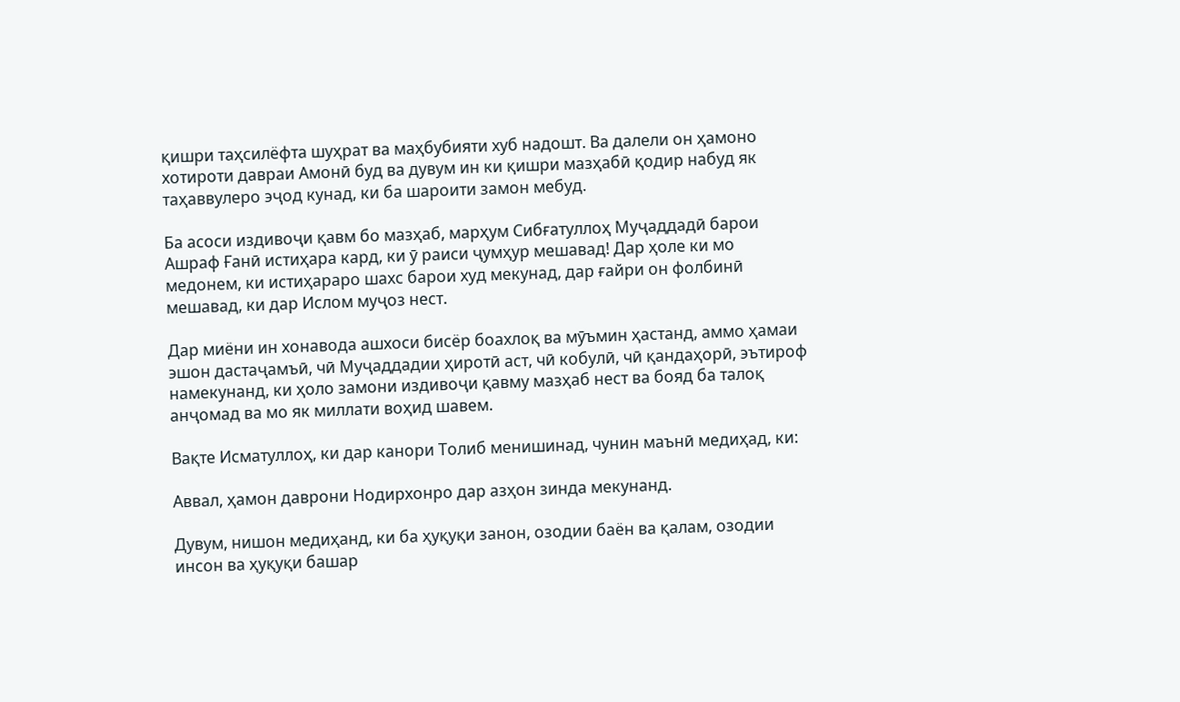қишри таҳсилёфта шуҳрат ва маҳбубияти хуб надошт. Ва далели он ҳамоно хотироти давраи Амонӣ буд ва дувум ин ки қишри мазҳабӣ қодир набуд як таҳаввулеро эҷод кунад, ки ба шароити замон мебуд.

Ба асоси издивоҷи қавм бо мазҳаб, марҳум Сибғатуллоҳ Муҷаддадӣ барои Ашраф Ғанӣ истиҳара кард, ки ӯ раиси ҷумҳур мешавад! Дар ҳоле ки мо медонем, ки истиҳараро шахс барои худ мекунад, дар ғайри он фолбинӣ мешавад, ки дар Ислом муҷоз нест.

Дар миёни ин хонавода ашхоси бисёр боахлоқ ва мӯъмин ҳастанд, аммо ҳамаи эшон дастаҷамъӣ, чӣ Муҷаддадии ҳиротӣ аст, чӣ кобулӣ, чӣ қандаҳорӣ, эътироф намекунанд, ки ҳоло замони издивоҷи қавму мазҳаб нест ва бояд ба талоқ анҷомад ва мо як миллати воҳид шавем.

Вақте Исматуллоҳ, ки дар канори Толиб менишинад, чунин маънӣ медиҳад, ки:

Аввал, ҳамон даврони Нодирхонро дар азҳон зинда мекунанд.

Дувум, нишон медиҳанд, ки ба ҳуқуқи занон, озодии баён ва қалам, озодии инсон ва ҳуқуқи башар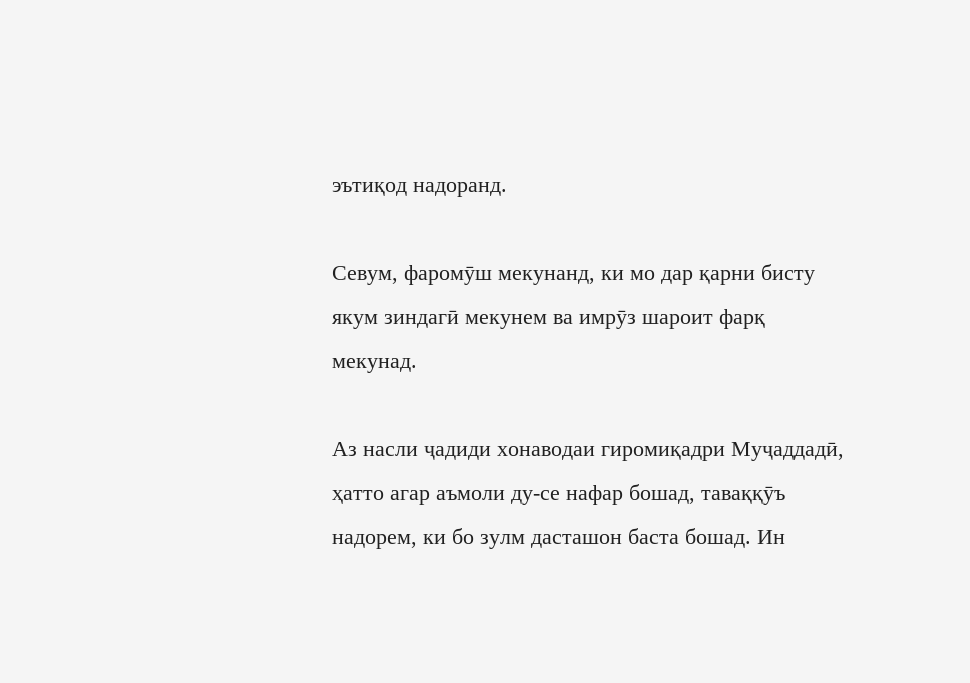эътиқод надоранд.

Севум, фаромӯш мекунанд, ки мо дар қарни бисту якум зиндагӣ мекунем ва имрӯз шароит фарқ мекунад.

Аз насли ҷадиди хонаводаи гиромиқадри Муҷаддадӣ, ҳатто агар аъмоли ду-се нафар бошад, таваққӯъ надорем, ки бо зулм дасташон баста бошад. Ин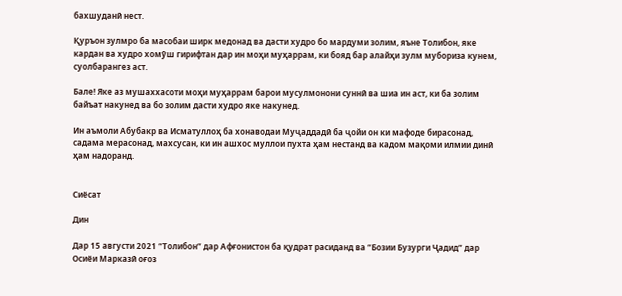бахшуданӣ нест.

Қуръон зулмро ба масобаи ширк медонад ва дасти худро бо мардуми золим, яъне Толибон, яке кардан ва худро хомӯш гирифтан дар ин моҳи муҳаррам, ки бояд бар алайҳи зулм мубориза кунем, суолбарангез аст.

Бале! Яке аз мушаххасоти моҳи муҳаррам барои мусулмонони суннӣ ва шиа ин аст, ки ба золим байъат накунед ва бо золим дасти худро яке накунед.

Ин аъмоли Абубакр ва Исматуллоҳ ба хонаводаи Муҷаддадӣ ба ҷойи он ки мафоде бирасонад, садама мерасонад, махсусан, ки ин ашхос муллои пухта ҳам нестанд ва кадом мақоми илмии динӣ ҳам надоранд.


Сиёсат

Дин

Дар 15 августи 2021 “Толибон” дар Афғонистон ба қудрат расиданд ва “Бозии Бузурги Ҷадид” дар Осиёи Марказӣ оғоз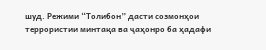шуд. Режими “Толибон” дасти созмонҳои террористии минтақа ва ҷаҳонро ба ҳадафи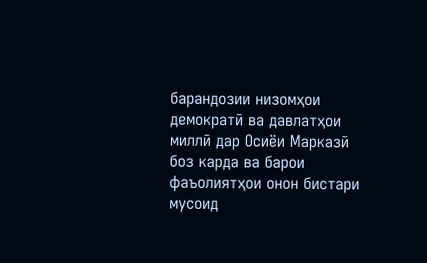барандозии низомҳои демократӣ ва давлатҳои миллӣ дар Осиёи Марказӣ боз карда ва барои фаъолиятҳои онон бистари мусоид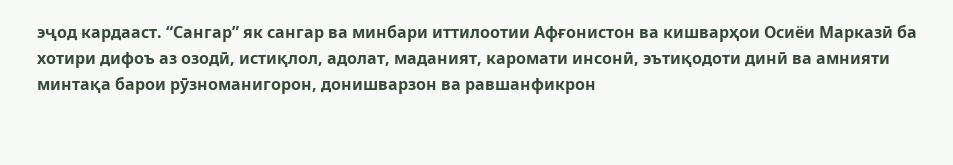эҷод кардааст. “Сангар” як сангар ва минбари иттилоотии Афғонистон ва кишварҳои Осиёи Марказӣ ба хотири дифоъ аз озодӣ, истиқлол, адолат, маданият, каромати инсонӣ, эътиқодоти динӣ ва амнияти минтақа барои рӯзноманигорон, донишварзон ва равшанфикрон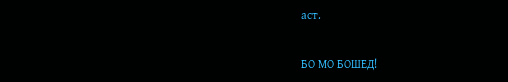аст.

БО МО БОШЕД!